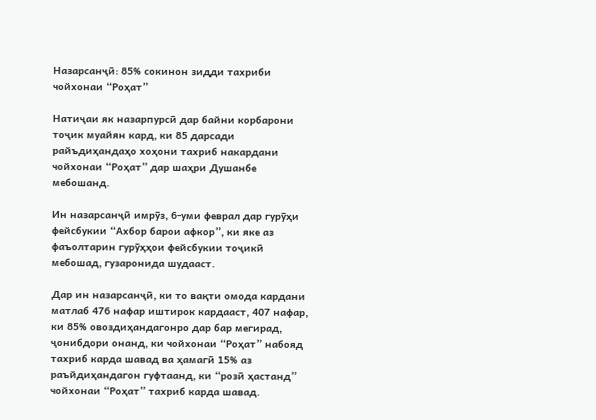Назарсанҷӣ: 85% сокинон зидди тахриби чойхонаи “Роҳат”

Натиҷаи як назарпурсӣ дар байни корбарони тоҷик муайян кард, ки 85 дарсади райъдиҳандаҳо хоҳони тахриб накардани чойхонаи “Роҳат” дар шаҳри Душанбе мебошанд.

Ин назарсанҷӣ имрӯз, 6-уми феврал дар гурӯҳи фейсбукии “Ахбор барои афкор”, ки яке аз фаъолтарин гурӯҳҳои фейсбукии тоҷикӣ мебошад, гузаронида шудааст.

Дар ин назарсанҷӣ, ки то вақти омода кардани матлаб 476 нафар иштирок кардааст, 407 нафар, ки 85% овоздиҳандагонро дар бар мегирад, ҷонибдори онанд, ки чойхонаи “Роҳат” набояд тахриб карда шавад ва ҳамагӣ 15% аз раъйдиҳандагон гуфтаанд, ки “розӣ ҳастанд” чойхонаи “Роҳат” тахриб карда шавад.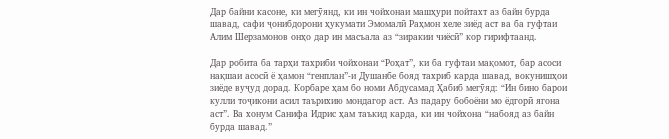Дар байни касоне, ки мегӯянд, ки ин чойхонаи машҳури пойтахт аз байн бурда шавад, сафи ҷонибдорони ҳукумати Эмомалӣ Раҳмон хеле зиёд аст ва ба гуфтаи Алим Шерзамонов онҳо дар ин масъала аз “зиракии чиёсӣ” кор гирифтаанд.

Дар робита ба тарҳи тахриби чойхонаи “Роҳат”, ки ба гуфтаи мақомот, бар асоси нақшаи асосӣ ё ҳамон “генплан”-и Душанбе бояд тахриб карда шавад, вокунишҳои зиёде вуҷуд дорад. Корбаре ҳам бо номи Абдусамад Ҳабиб мегӯяд: “Ин бино барои кулли тоҷикони асил таърихию мондагор аст. Аз падару бобоёни мо ёдгорӣ ягона аст”. Ва хонум Санифа Идрис ҳам таъкид карда, ки ин чойхона “набояд аз байн бурда шавад.”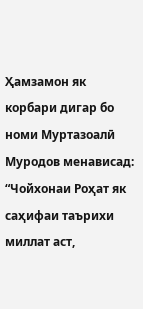Ҳамзамон як корбари дигар бо номи Муртазоалӣ Муродов менависад: “Чойхонаи Роҳат як саҳифаи таърихи миллат аст,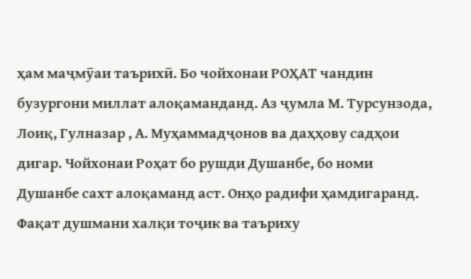ҳам маҷмӯаи таърихӣ. Бо чойхонаи РОҲАТ чандин бузургони миллат алоқаманданд. Аз ҷумла М. Турсунзода, Лоиқ, Гулназар , А. Муҳаммадҷонов ва даҳҳову садҳои дигар. Чойхонаи Роҳат бо рушди Душанбе, бо номи Душанбе сахт алоқаманд аст. Онҳо радифи ҳамдигаранд. Фақат душмани халқи тоҷик ва таъриху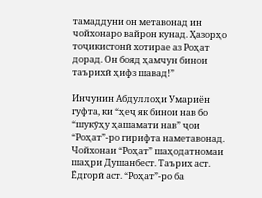тамаддуни он метавонад ин чойхонаро вайрон кунад. Ҳазорҳо тоҷикистонӣ хотирае аз Роҳат дорад. Он бояд ҳамчун бинои таърихӣ ҳифз шавад!”

Инчунин Абдуллоҳи Умариён гуфта, ки “ҳеҷ як бинои нав бо “шукӯҳу ҳашамати нав” ҷои “Роҳат”-ро гирифта наметавонад. Чойхонаи “Роҳат” шаҳодатномаи шаҳри Душанбест. Таърих аст. Ёдгорӣ аст. “Роҳат”-ро ба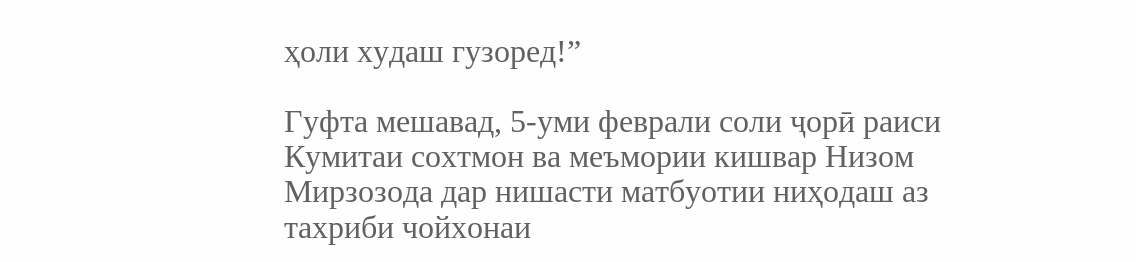ҳоли худаш гузоред!”

Гуфта мешавад, 5-уми феврали соли ҷорӣ раиси Кумитаи сохтмон ва меъмории кишвар Низом Мирзозода дар нишасти матбуотии ниҳодаш аз тахриби чойхонаи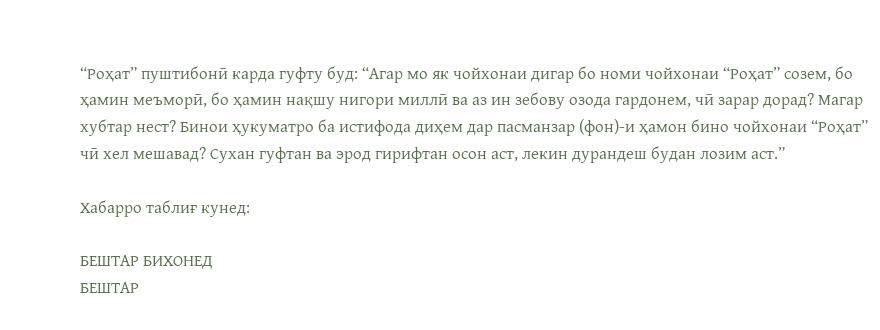“Роҳат” пуштибонӣ карда гуфту буд: “Агар мо як чойхонаи дигар бо номи чойхонаи “Роҳат” созем, бо ҳамин меъморӣ, бо ҳамин нақшу нигори миллӣ ва аз ин зебову озода гардонем, чӣ зарар дорад? Магар хубтар нест? Бинои ҳукуматро ба истифода диҳем дар пасманзар (фон)-и ҳамон бино чойхонаи “Роҳат” чӣ хел мешавад? Сухан гуфтан ва эрод гирифтан осон аст, лекин дурандеш будан лозим аст.”

Хабарро таблиғ кунед:

БЕШТАР БИХОНЕД
БЕШТАР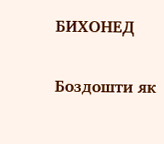БИХОНЕД

Боздошти як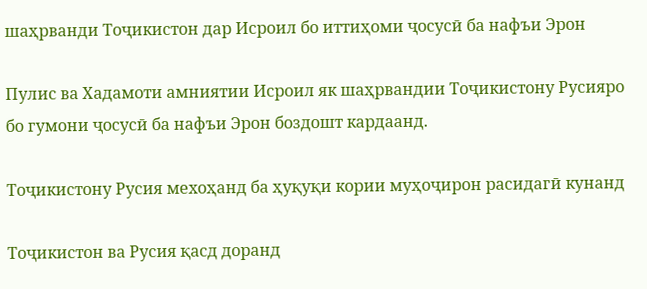шаҳрванди Тоҷикистон дар Исроил бо иттиҳоми ҷосусӣ ба нафъи Эрон

Пулис ва Хадамоти амниятии Исроил як шаҳрвандии Тоҷикистону Русияро бо гумони ҷосусӣ ба нафъи Эрон боздошт кардаанд.

Тоҷикистону Русия мехоҳанд ба ҳуқуқи кории муҳоҷирон расидагӣ кунанд

Тоҷикистон ва Русия қасд доранд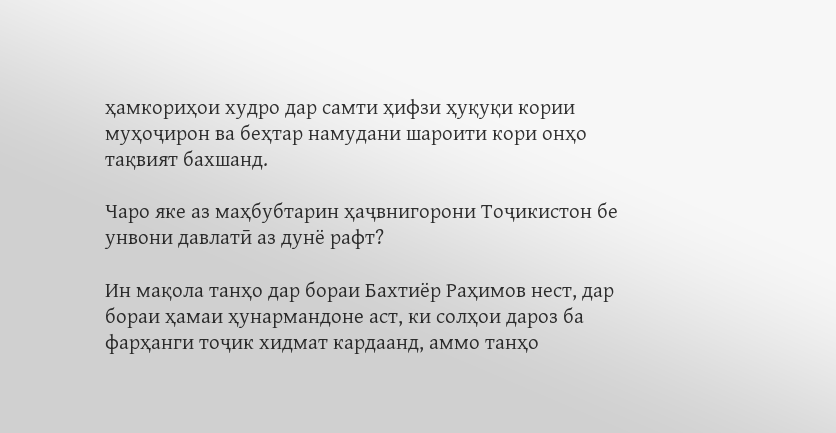ҳамкориҳои худро дар самти ҳифзи ҳуқуқи кории муҳоҷирон ва беҳтар намудани шароити кори онҳо тақвият бахшанд.

Чаро яке аз маҳбубтарин ҳаҷвнигорони Тоҷикистон бе унвони давлатӣ аз дунё рафт?

Ин мақола танҳо дар бораи Бахтиёр Раҳимов нест, дар бораи ҳамаи ҳунармандоне аст, ки солҳои дароз ба фарҳанги тоҷик хидмат кардаанд, аммо танҳо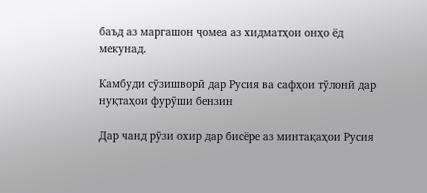баъд аз маргашон ҷомеа аз хидматҳои онҳо ёд мекунад.

Камбуди сӯзишворӣ дар Русия ва сафҳои тӯлонӣ дар нуқтаҳои фурӯши бензин

Дар чанд рӯзи охир дар бисёре аз минтақаҳои Русия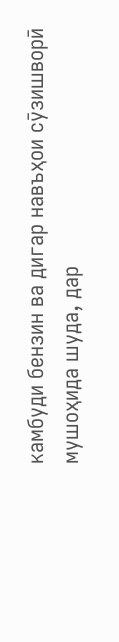камбуди бензин ва дигар навъҳои сӯзишворӣ мушоҳида шуда, дар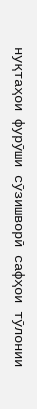нуқтаҳои фурӯши сӯзишворӣ сафҳои тӯлонии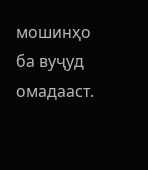мошинҳо ба вуҷуд омадааст.